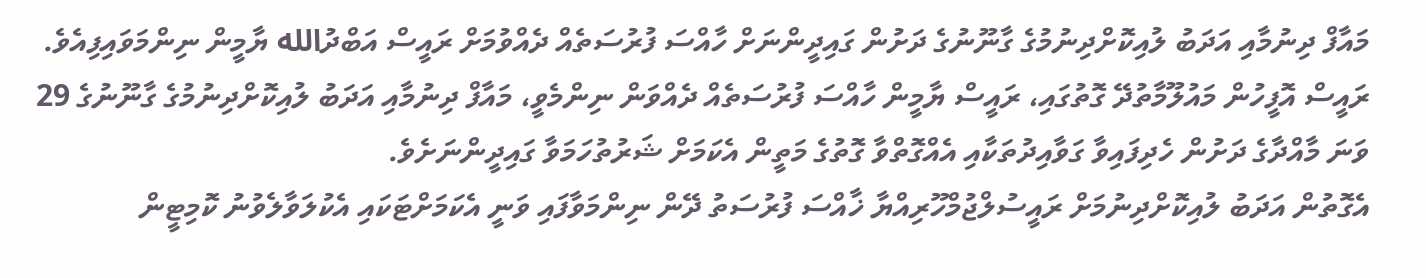މައާފް ދިނުމާއި އަދަބު ލުއިކޮށްދިނުމުގެ ގާނޫނުގެ ދަށުން ގައިދީންނަށް ހާއްސަ ފުރުސަތެއް ދެއްވުމަށް ރައީސް އަބްދުالله ޔާމީން ނިންމަވައިފިއެވެ.
ރައީސް އޮފީހުން މައުލޫމާތުދޭ ގޮތުގައި، ރައީސް ޔާމީން ހާއްސަ ފުރުސަތެއް ދެއްވަން ނިންމެވީ، މައާފް ދިނުމާއި އަދަބު ލުއިކޮށްދިނުމުގެ ގާނޫނުގެ 29 ވަނަ މާއްދާގެ ދަށުން ހެދިފައިވާ ގަވާއިދުތަކާއި އެއްގޮތްވާ ގޮތުގެ މަތީން އެކަމަށް ޝަރުތުހަމަވާ ގައިދީންނަށެވެ.
އެގޮތުން އަދަބު ލުއިކޮށްދިނުމަށް ރައީސުލްޖުމްހޫރިއްޔާ ޚާއްސަ ފުރުސަތު ދޭން ނިންމަވާފައި ވަނީ އެކަމަށްޓަކައި އެކުލަވާލެވުނު ކޮމިޓީން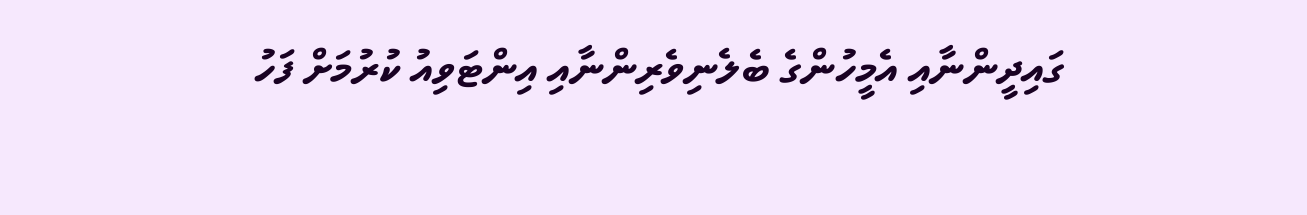ގައިދީންނާއި އެމީހުންގެ ބެލެނިވެރިންނާއި އިންޓަވިއު ކުރުމަށް ފަހު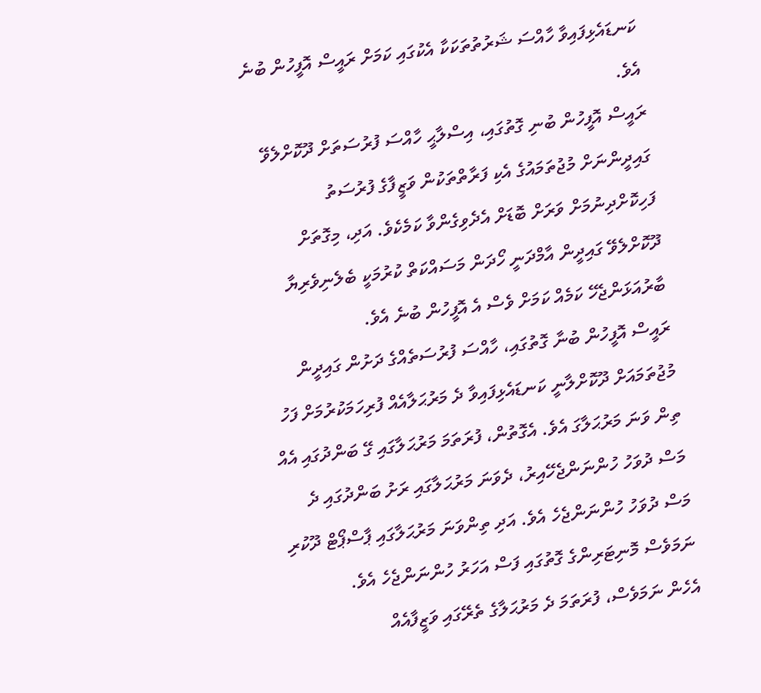ކަނޑައެޅިފައިވާ ހާއްސަ ޝަރުތުތަކަކާ އެކުގައި ކަމަށް ރައީސް އޮފީހުން ބުނެ އެވެ.
ރައީސް އޮފީހުން ބުނި ގޮތުގައި، އިސްލާޙީ ހާއްސަ ފުރުސަތަށް ދޫކޮށްލެވޭ ގައިދީންނަށް މުޖުތަމައުގެ އެކި ފަރާތްތަކުން ވަޒީފާގެ ފުރުސަތު ފަހިކޮށްދިނުމަށް ވަރަށް ބޮޑަށް އެދެވިގެންވާ ކަމެކެވެ. އަދި، މިގޮތަށް ދޫކޮށްލެވޭ ގައިދީން އާމްދަނީ ހޯދަން މަސައްކަތް ކުރުމަކީ ބެލެނިވެރިޔާ ބާރުއަޅަންޖެހޭ ކަމެއް ކަމަށް ވެސް އެ އޮފީހުން ބުނެ އެވެ.
ރައީސް އޮފީހުން ބުނާ ގޮތުގައި، ހާއްސަ ފުރުސަތެއްގެ ދަށުން ގައިދީން މުޖުތަމައަށް ދޫކޮށްލާނީ ކަނޑައެޅިފައިވާ ދެ މަރުޙަލާއެއް ފުރިހަމަކުރުމަށް ފަހު ތިން ވަނަ މަރުޙަލާގަ އެވެ. އެގޮތުން، ފުރަތަމަ މަރުޙަލާގައި ގޭ ބަންދުގައި އެއް މަސް ދުވަހު ހުންނަންޖެހޭއިރު، ދެވަނަ މަރުޙަލާގައި ރަށު ބަންދުގައި ދެ މަސް ދުވަހު ހުންނަންޖެހެ އެވެ. އަދި ތިންވަނަ މަރުޙަލާގައި ޕާސްޕޯޓް ދޫކުރި ނަމަވެސް މޮނިޓަރިންގެ ގޮތުގައި ފަސް އަހަރު ހުންނަންޖެހެ އެވެ.
އެހެން ނަމަވެސް، ފުރަތަމަ ދެ މަރުޙަލާގެ ތެރޭގައި ވަޒީފާއެއް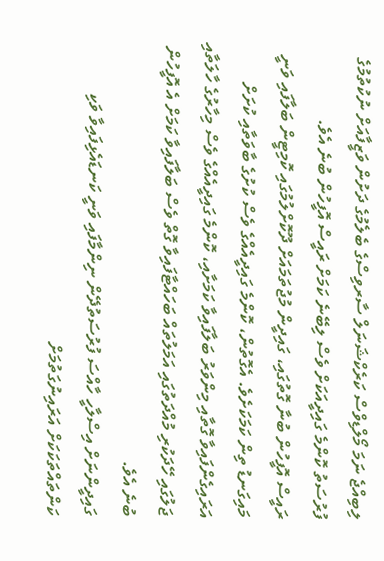ލިބިއްޖެ ނަމަ މޯލްޑިވްސް ކަރެކްޝަނަލް ސާރވިސްގެ ބެލެމުގެ ދަށުން ވަޒީފާއަށް ނުކުތުމުގެ ފުރުސަތު ކޮންމެ ގައިދީއަކަށް ވެސް ލިބޭނެ ކަމަށް ރައީސް އޮފީހުން ބުނެ އެވެ.
ރައީސް އޮފީހުން ބުނާ ގޮތުގައި، ގައިދީން މުޖުތަމައަށް ދޫކޮށްލުމުގައި ކޮމިޓީން ބަލާފައި ވަނީ މައިގަނޑު ތިން ކަމަކަށެވެ. އެގޮތުން، ކޮންމެ ގައިދީއެއްގެ ވެސް ކުށުގެ ބާވަތާއި ކުށަށް އަރައިގެންފައިވާ ގޮތާއި މިންވަރު ބަލާފައިވާ ކަމަށާއި، ކޮންމެ ގައިދީއެއްގެ ވެސް މިހާރުގެ ހާލަތާއި ޖަލުގައި ހޭދަކުރި މުއްދަތުގައި އަމަލުތައް ބަހައްޓާފައިވާ ގޮތް ވެސް ބަލާފައިވާ ކަމަށް އެ އޮފީހުން ބުނެ އެވެ.
ގައިދީންނަށް އިސްލާހީ ހާއްސަ ފުރުސަތުދޭން ނިންމާފައި ވަނީ ކަނޑައެޅިފައިވާ ވަކި ކަންތައްތަކަކަށް އަރައިނުގަތުމަށް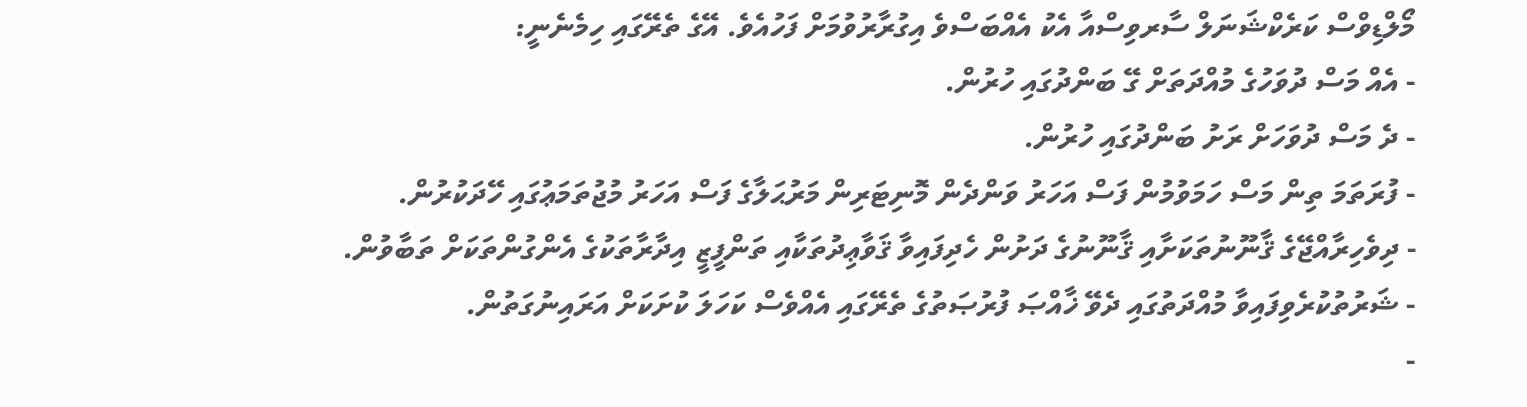މޯލްޑިވްސް ކަރެކްޝަނަލް ސާރވިސްއާ އެކު އެއްބަސްވެ އިގުރާރުވުމަށް ފަހުއެވެ. އޭގެ ތެރޭގައި ހިމެނެނީ:
- އެއް މަސް ދުވަހުގެ މުއްދަތަށް ގޭ ބަންދުގައި ހުރުން.
- ދެ މަސް ދުވަހަށް ރަށު ބަންދުގައި ހުރުން.
- ފުރަތަމަ ތިން މަސް ހަމަވުމުން ފަސް އަހަރު ވަންދެން މޮނިޓަރިން މަރުޙަލާގެ ފަސް އަހަރު މުޖުތަމަޢުގައި ހޭދަކުރުން.
- ދިވެހިރާއްޖޭގެ ޤާނޫނުތަކަށާއި ޤާނޫނުގެ ދަށުން ހެދިފައިވާ ޤަވާޢިދުތަކާއި ތަންފީޒީ އިދާރާތަކުގެ އެންގުންތަކަށް ތަބާވުން.
- ޝަރުތުކުރެވިފައިވާ މުއްދަތުގައި ދެވޭ ޚާއްޞަ ފުރުޞަތުގެ ތެރޭގައި އެއްވެސް ކަހަލަ ކުށަކަށް އަރައިނުގަތުން.
-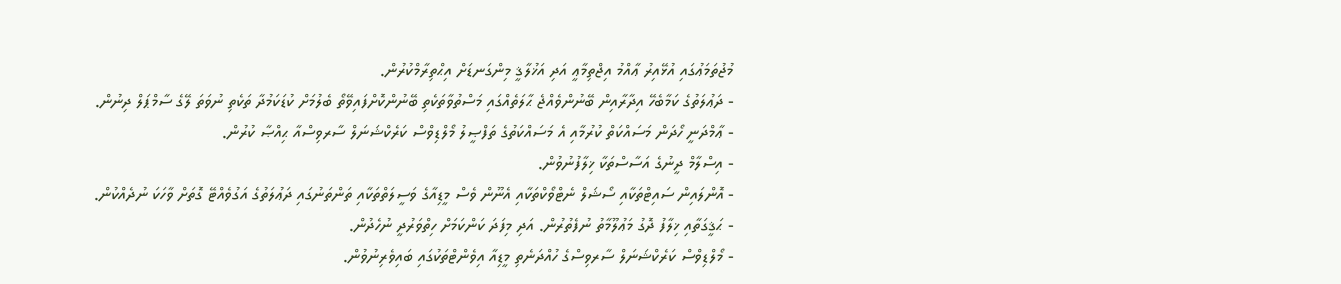މުޖުތަމަޢުގައި އުޅޭއިރު ޢާއްމު އިޖްތިމާޢީ އަދި އަޚުލާޤީ މިންގަނޑަށް އިޙްތިރާމްކުރުން.
- ދަޢުލަތުގެ ކަމާބެހޭ އިދާރާއިން ބޭނުންވެއްޖެ ޙާލަތެއްގައި މަސްތުވާތަކެތި ބޭނުންކޮށްފައިވޭތޯ ބެލުމަށް ކުޑަކަމުދާ ތަކެތި ނުވަތަ ލޭގެ ސާމްޕަލް ދިނުން.
- ޢާމްދަނީ ހޯދަން މަސައްކަތް ކުރުމާއި އެ މަސައްކަތުގެ ތަފްޞީލު މޯލްޑިވްސް ކަރެކްޝަނަލް ސާރވިސްއާ ޙިއްޞާ ކުރުން.
- އިސްލާމް ދީނުގެ އަސާސްތަކާ ޚިލާފުނުވުން.
- އޮންލައިން ސައިޓްތަކާއި ސޯޝަލް ނެޓްވޯކްތަކާއި އެނޫން ވެސް މީޑިއާގެ ވަސީލަތްތަކާއި ތަންތަނުގައި ދަޢުލަތުގެ އަގުވެއްޓޭ ގޮތަށް ވާހަކަ ނުދެއްކުން.
- ޙަޤީގަތާއި ޚިލާފު ދޮގު މަޢުލޫމާތު ނުފެތުރުން. އަދި މިފަދަ ކަންކަމަށް ހިތްވަރުދީ ނުހެދުން.
- މޯލްޑިވްސް ކަރެކްޝަނަލް ސާރވިސްގެ ހުއްދަނެތި މީޑިއާ އިވެންޓްތަކުގައި ބައިވެރިނުވުން.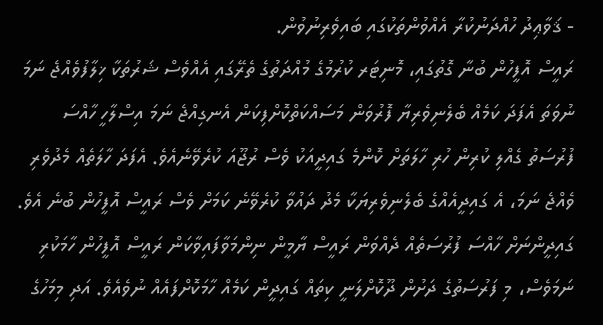- ޤަވާޢިދު ހުއްދަނުކުރާ އެއްވުންތަކުގައި ބައިވެރިނުވުން.
ރައީސް އޮފީހުން ބުނާ ގޮތުގައި، މޮނިޓަރ ކުރުމުގެ މުއްދަތުގެ ތެރޭގައި އެއްވެސް ޝަރުތަކާ ޚިލާފުވެއްޖެ ނަމަ ނުވަތަ އެފަދަ ކަމެއް ބެލެނިވެރިޔާ ފޮރުވަން މަސައްކަތްކޮށްފިކަން އެނގިއްޖެ ނަމަ އިސްލާހީ ހާއްސަ ފުރުސަތު ގެއްލި ކުރިން ހުރި ހާލަތަށް ކޮންމެ ގައިދީއަކު ވެސް ރުޖޫއަ ކުރެވޭނެއެވެ. އެފަދަ ހާލަތެއް މެދުވެރި ވެއްޖެ ނަމަ، އެ ގައިދީއެއްގެ ބެލެނިވެރިޔަކާ މެދު ދައުވާ ކުރެވޭނެ ކަމަށް ވެސް ރައީސް އޮފީހުން ބުނެ އެވެ.
ގައިދީންނަށް ހާއްސަ ފުރުސަތެއް ދެއްވަން ރައީސް ޔާމީން ނިންމަވާފައިވާކަން ރައީސް އޮފީހުން ހާމަކުރި ނަމަވެސް، މި ފަރުސަތުގެ ދަށުން ދޫކޮށްލަނީ ކިތައް ގައިދީން ކަމެއް ހާމަކޮށްފައެއް ނުވެއެވެ. އަދި މިމަހުގެ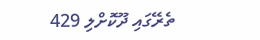ތެރޭގައި ދޫކޮށްލި 429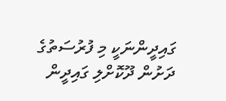ގައިދީންނަކީ މި ފުރުސަތުގެ ދަށުން ދޫކޮށްލި ގައިދީން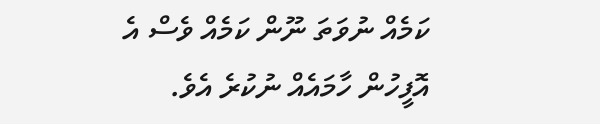ކަމެއް ނުވަތަ ނޫން ކަމެއް ވެސް އެ އޮފީހުން ހާމައެއް ނުކުރެ އެވެ.